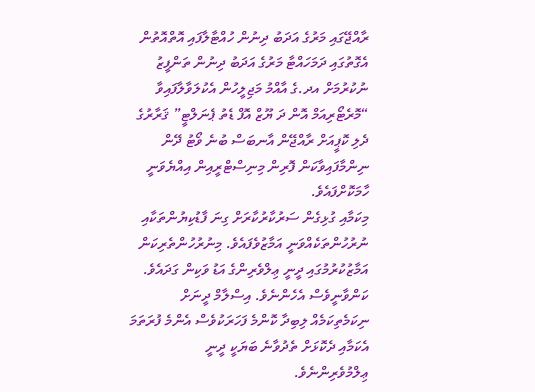ރާއްޖޭގައި މަރުގެ އަދަބު ދިނުން ހުއްޓާލާފައި އޮތްއޮތުން އެގޮތުގައި ދަމަހައްޓާ މަރުގެ އަދަބު ދިނުން ތަންފީޒު ނުކުރުމަށް އދ.ގެ އާއްމު މަޖިލީހުން އެކުލަވާލާފައިވާ “މޮރެޓޯރިއަމް އޮން ދަ ޔޫޒް އޮފް ޑެތު ޕެނަލްޓީ” ޤަރާރުގެ ދެލި ކޮޕީއަށް ރާއްޖޭން އާނބަސް ބުނެ ވޯޓު ދޭން ނިންމާފައިވާކަން ފޮރިން މިނިސްޓްރީއިން އިއްޔެވަނީ ހާމަކޮށްފައެވެ.
މިކަމާއި ގުޅިގެން ސަރުކާރުކާރަށް ގިނަ ފާޑުކިޔުންތަކާއި ނުރުހުންތަކެއްވަނީ އަމާޒުވެފައެވެ. މިނުރުހުންތެރިކަން އަމާޒުކުރުމުގައި ދީނީ ޢިލްވެރިންގެ އަޑު ވަކިން ގަދައެވެ. ކަންވާނީވެސް އެހެންނެވެ. އިސްލާމް ދީނަށް ނިކަމެތިކަމެއް ލިބިދާ ކޮންމެ ފަހަރަކުވެސް އެންމެ ފުރަތަމަ އެކަމާއި ދެކޮޅަށް ތެދުވާނެ ބަޔަކީ ދީނީ ޢިލްމުވެރިންނެވެ.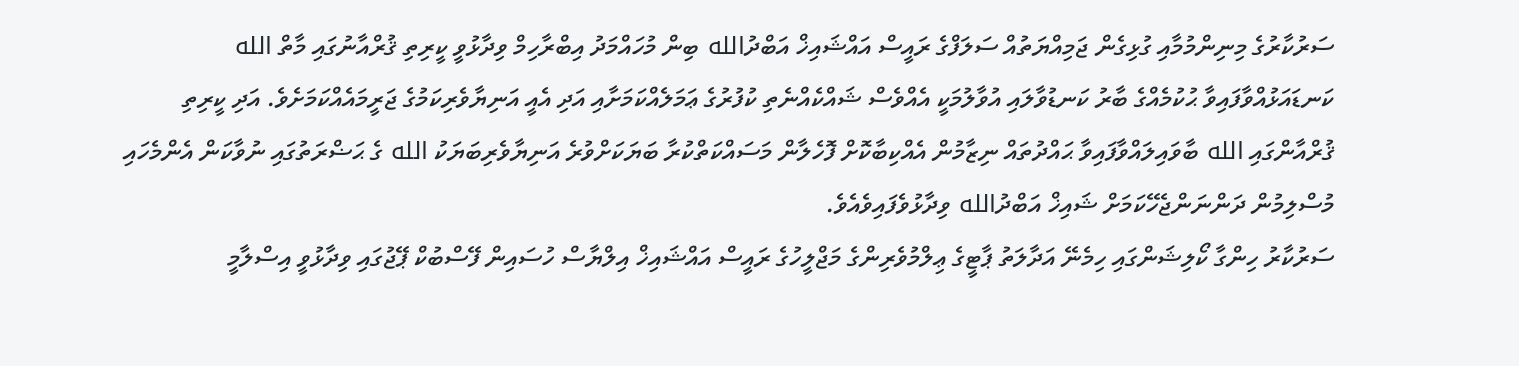ސަރުކާރުގެ މިނިންމުމާއި ގުޅިގެން ޖަމިއްޔަތުއް ސަލަފްގެ ރައީސް އައްޝައިޚް އަބްދުالله ބިން މުހައްމަދު އިބްރާހިމް ވިދާޅުވީ ކީރިތި ޤުރްއާނުގައި މާތް الله ކަނޑައަޅުއްވާފައިވާ ޙުކުމެއްގެ ބާރު ކަނޑުވާލައި އުވާލުމަކީ އެއްވެސް ޝައްކެއްނެތި ކުފުރުގެ ޢަމަލެއްކަމަށާއި އަދި އެއީ އަނިޔާވެރިކަމުގެ ޖަރީމައެއްކަމަށެވެ. އަދި ކީރިތި ޤުރްއާންގައި الله ބާވައިލައްވާފައިވާ ޙައްދުތައް ނިޒާމުން އެއްކިބާކޮށް ފޮހެލާން މަސައްކަތްކުރާ ބަޔަކަށްވުރެ އަނިޔާވެރިބަޔަކު الله ގެ ޙަޟްރަތުގައި ނުވާކަން އެންމެހައި މުސްލިމުން ދަންނަންޖެހޭކަމަށް ޝައިޚް އަބްދުالله ވިދާޅުވެފައިވެއެވެ.
ސަރުކާރު ހިންގާ ކޯލިޝަންގައި ހިމެނޭ އަދާލަތު ޕާޓީގެ ޢިލްމުވެރިންގެ މަޖްލީހުގެ ރައީސް އައްޝައިޚް އިލްޔާސް ހުސައިން ފޭސްބުކް ޕޭޖުގައި ވިދާޅުވީ އިސްލާމީ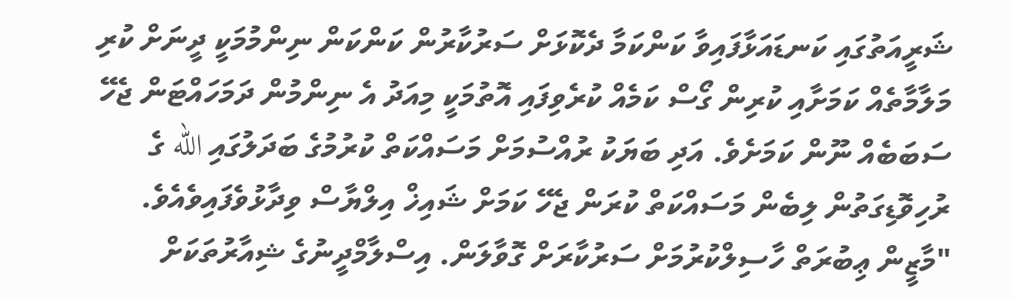ޝަރީއަތުގައި ކަނޑައަޅާފައިވާ ކަންކަމާ ދެކޮޅަށް ސަރުކާރުން ކަންކަން ނިންމުމަކީ ދީނަށް ކުރި މަލާމާތެއް ކަމަށާއި ކުރިން ގޯސް ކަމެއް ކުރެވިފައި އޮތުމަކީ މިއަދު އެ ނިންމުން ދަމަހައްޓަން ޖެހޭ ސަބަބެއް ނޫން ކަމަށެވެ. އަދި ބަޔަކު ރުއްސުމަށް މަސައްކަތް ކުރުމުގެ ބަދަލުގައި الله ގެ ރުހިވޮޑިގަތުން ލިބެން މަސައްކަތް ކުރަން ޖެހޭ ކަމަށް ޝައިޚް އިލްޔާސް ވިދާޅުވެފައިވެއެވެ.
"މާޒީން ޢިބުރަތް ހާސިލްކުރުމަށް ސަރުކާރަށް ގޮވާލަން. އިސްލާމްދީނުގެ ޝިއާރުތަކަށް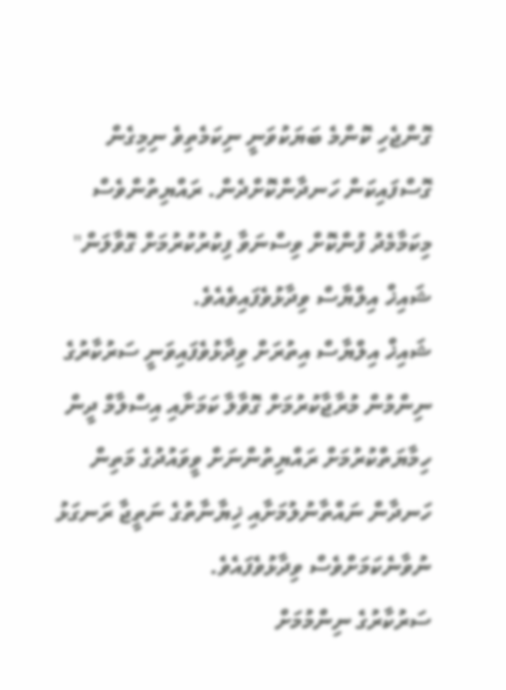ގޮންޖެހި ކޮންމެ ބަޔަކުވަނީ ނިކަމެތިވެ ނިމިގެން ގޮސްފައިކަން ހަނދާންކޮށްދެން. ރައްޔިތުންވެސް މިކަމާމެދު ފުންކޮށް ވިސްނަވާ ފިކުރުކުރުމަށް ގޮވާލަން" ޝައިޚް އިލްޔާސް ވިދާޅުވެފައިވެއެވެ.
ޝައިޚް އިލްޔާސް އިތުރަށް ވިދާޅުވެފައިވަނީ ސަރުކާރުގެ ނިންމުން މުރާޖާކުރުމަށް ގޮވާލާ ކަމަށާއި އިސްލާމް ދީން ހިމާޔަތްކުރުމަށް ރައްޔިތުންނަށް ވީވައުދުގެ މަތިން ހަނދާން ނައްތާނުލުމަށާއި ޚިޔާނާތުގެ ނަތީޖާ ރަނގަޅު ނުވާނެކަމަށްވެސް ވިދާޅުވެފައެވެ.
ސަރުކާރުގެ ނިންމުމަށް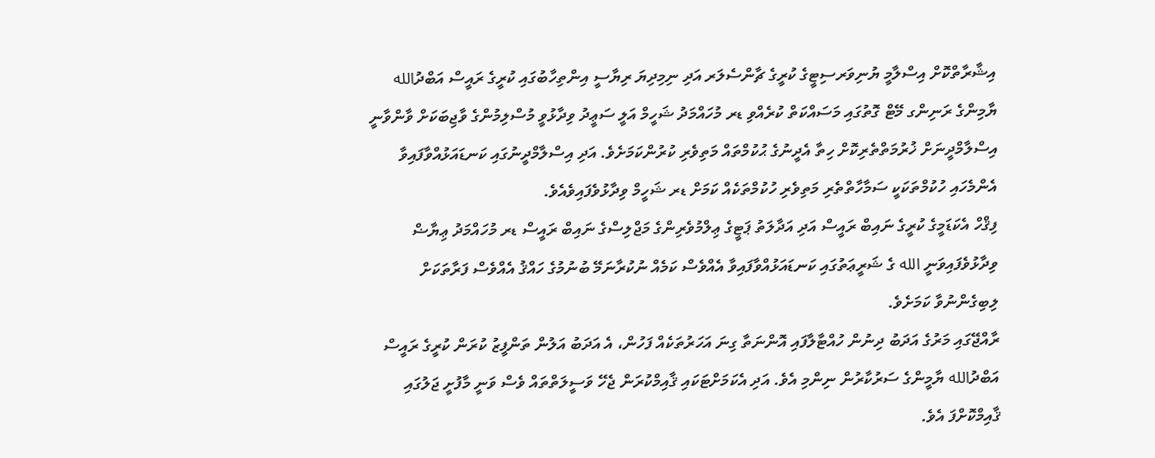އިޝާރާތްކޮށް އިސްލާމީ ޔުނިވަރސިޓީގެ ކުރީގެ ޗާންސެލަރ އަދި ނިމިދިޔަ ރިޔާސީ އިންތިހާބުގައި ކުރީގެ ރައީސް އަބްދުالله ޔާމިންގެ ރަނިންގ މޭޓް ގޮތުގައި މަސައްކަތް ކުރެއްވި ޑރ މުހައްމަދު ޝަހީމް އަލީ ސަޢީދު ވިދާޅުވީ މުސްލިމުންގެ ވާޖިބަކަށް ވާންވާނީ އިސްލާމްދީނަށް ޚުރުމަތްތެރިކޮށް ހިތާ އެދީނުގެ ޙުކުމްތައް މަތިވެރި ކުރުންކަމަށެވެ. އަދި އިސްލާމްދީނުގައި ކަނޑައަޅުއްވާފައިވާ އެންމެހައި ހުކުމްތަކަކީ ސަމާހާތްތެރި މަތިވެރި ހުކުމްތަކެއް ކަމަށް ޑރ ޝަހީމް ވިދާޅުވެފައިވެއެވެ.
ފިޤްހް އެކަޑަމީގެ ކުރީގެ ނައިބް ރައީސް އަދި އަދާލަތު ޕަޓީގެ ޢިލްމުވެރިންގެ މަޖްލިސްގެ ނައިބް ރައީސް ޑރ މުހައްމަދު ޢިޔާޟް ވިދާޅުވެފައިވަނީ الله ގެ ޝަރީޢަތުގައި ކަނޑައަޅުއްވާފައިވާ އެއްވެސް ކަމެއް ނުކުރާނަމޭ ބުނުމުގެ ހައްޤު އެއްވެސް ފަރާތަކަށް ލިބިގެންނުވާ ކަމަށެވެ.
ރާއްޖޭގައި މަރުގެ އަދަބު ދިނުން ހުއްޓާލާފައި އޮންނަތާ ގިނަ އަހަރުތަކެއް ފަހުން، އެ އަދަބު އަލުން ތަންފީޒު ކުރަން ކުރީގެ ރައީސް އަބްދުالله ޔާމީންގެ ސަރުކާރުން ނިންމި އެވެ. އަދި އެކަމަށްޓަކައި ޤާއިމްކުރަން ޖެހޭ ވަސީލަތްތައް ވެސް ވަނީ މާފުށީ ޖަލުގައި ޤާއިމްކޮށްފަ އެވެ.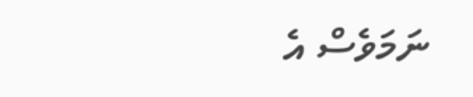ނަމަވެސް އެ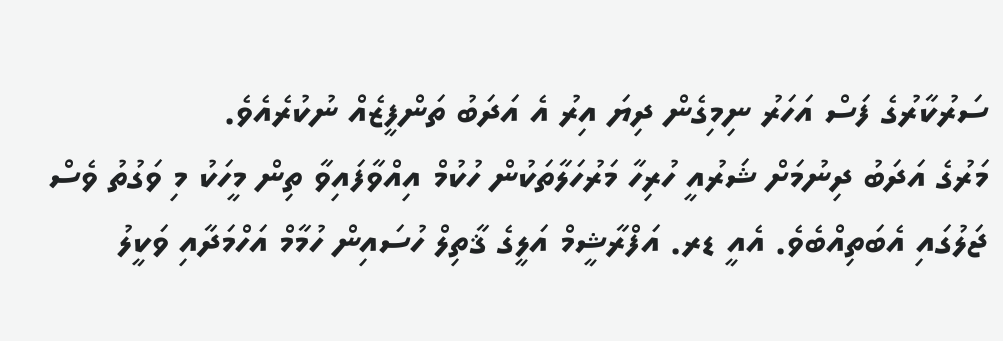ސަރުކާރުގެ ފަސް އަހަރު ނިމިގެން ދިޔަ އިރު އެ އަދަބު ތަންފީޒެއް ނުކުރެއެވެ.
މަރުގެ އަދަބު ދިނުމަށް ޝަރުއީ ހުރިހާ މަރުހަލާތަކުން ހުކުމް އިއްވާފައިވާ ތިން މީހަކު މި ވަގުތު ވެސް ޖަލުގައި އެބަތިއްބެވެ. އެއީ ޑރ. އަފްރާޝީމް އަލީގެ ޤާތިލް ހުސައިން ހުމާމް އަހްމަދާއި ވަކީލު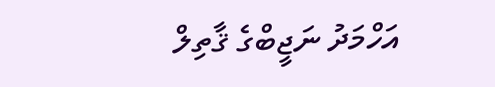އަހްމަދު ނަޖީބްގެ ޤާތިލް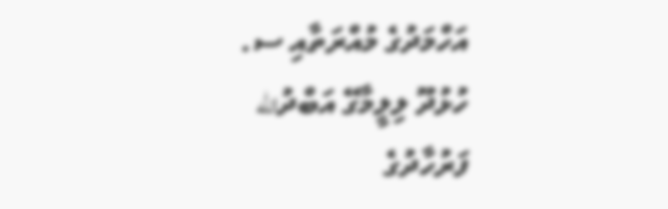އަހްމަދުގެ މުއްރަތާއި ސ. ހުޅުދޫ ލިލީމާގޭ އަބްދުالله ފަރުހާދުގެ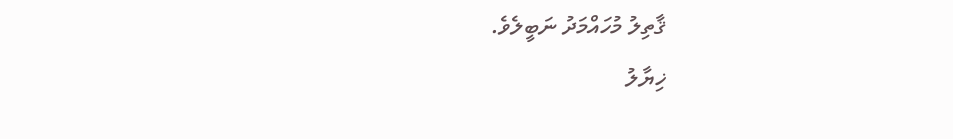ޤާތިލު މުހައްމަދު ނަބީލެވެ.
ޚިޔާލު